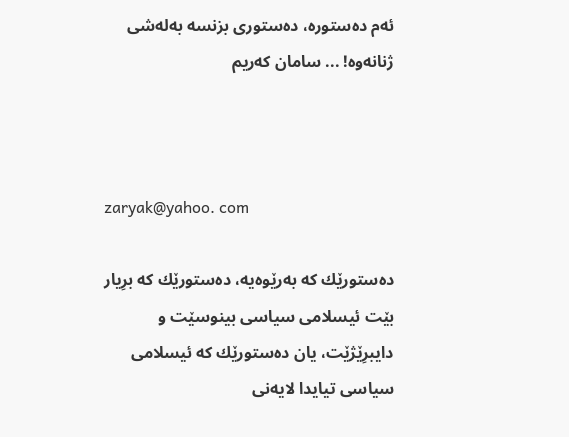ئه‌م ده‌ستوره‌، ده‌ستوری بزنسه‌ به‌له‌شی ژنانه‌وه‌! ... سامان كه‌ریم



zaryak@yahoo. com

ده‌ستورێك كه‌ به‌رێوه‌یه‌، ده‌ستورێك كه‌ برِیار بێت ئیسلامی سیاسی بینوسێت و دایبرِێژێت، یان ده‌ستورێك كه‌ ئیسلامی سیاسی تیایدا لایه‌نی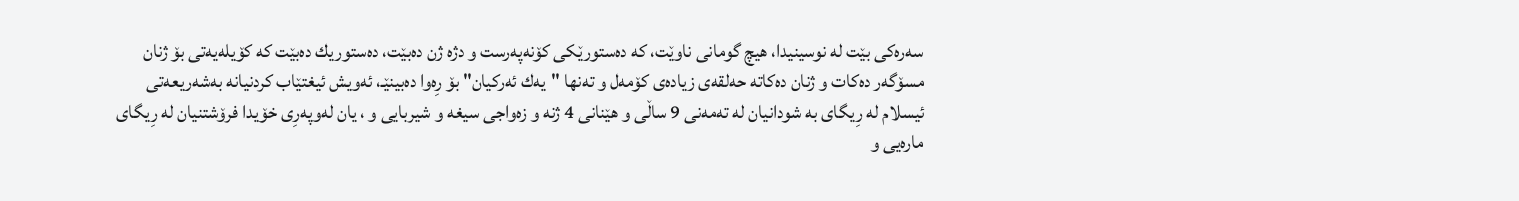سه‌ره‌كی بێت له‌ نوسینیدا، هیچ گومانی ناوێت، كه‌ ده‌ستورێكی كۆنه‌په‌رست و دژه‌ ژن ده‌بێت، ده‌ستوریك ده‌بێت كه‌ كۆیله‌یه‌تی بۆ ژنان مسۆگه‌ر ده‌كات و ژنان ده‌كاته‌ حه‌لقه‌ی زیاده‌ی كۆمه‌ل و ته‌نها "یه‌ك ئه‌ركیان" بۆ رِه‌وا ده‌بینێـ، ئه‌ویش ئیغتێاب كردنیانه‌ به‌شه‌ریعه‌تی ئیسلام له‌ رِیگای به‌ شودانیان له‌ ته‌مه‌نی 9 ساڵی و هێنانی 4 ژنه‌ و زه‌واجی سیغه‌ و شیربایی و ، یان له‌وپه‌رِی خۆیدا فرۆشتنیان له‌ رِیگای ماره‌یی و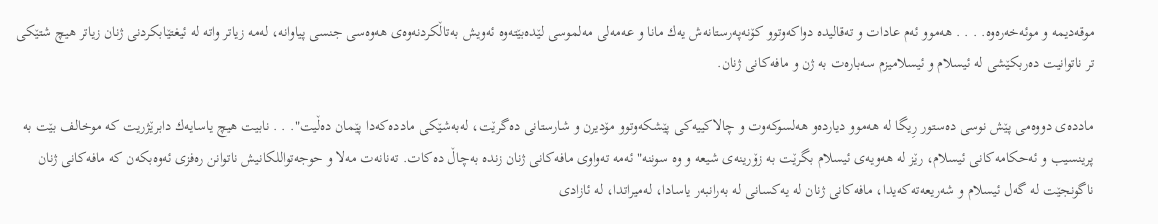موقه‌دیمه‌ و موئه‌خه‌ره‌وه‌. . . . هه‌موو ئه‌م عادات و ته‌قالیده‌ دواكه‌وتوو كۆنه‌په‌رستانه‌ش یه‌ك مانا و عه‌مه‌لی مه‌لموسی لێده‌بێته‌وه‌ ئه‌ویش به‌تاڵكردنه‌وه‌ی هه‌وه‌سی جنسی پیاوانه‌، له‌مه‌ زیاتر واته‌ له‌ ئیغتێابكردنی ژنان زیاتر هیچ شتێكی تر ناتوانیت ده‌ربكێشی له‌ ئیسلام و ئیسلامیزم سه‌باره‌ت به‌ ژن و مافه‌كانی ژنان.

مادده‌ی دووه‌می پێش نوسی ده‌ستور رِیگا له‌ هه‌موو دیارده‌و هه‌لسوكه‌وت و چالاكییه‌كی پێشكه‌وتوو مۆدیرن و شارستانی ده‌گرێت، له‌به‌شێكی مادده‌كه‌دا پێمان ده‌ڵیت". . . نابیت هیچ یاسایه‌ك دابرێژریت كه‌ موخالف بێت به‌ پرینسیب و ئه‌حكامه‌كانی ئیسلام، رێز له‌ هه‌ویه‌ی ئیسلام بگرێت به‌ زۆرینه‌ی شیعه‌ و وه‌ سوننه‌" ئه‌مه‌ ته‌واوی مافه‌كانی ژنان زنده‌ به‌چاڵ ده‌كات. ته‌نانه‌ت مه‌لا و حوجه‌تواللكانیش ناتوانن ره‌فزی ئه‌وه‌بكه‌ن كه‌ مافه‌كانی ژنان ناگونجێت له‌ گه‌ل ئیسلام و شه‌ریعه‌ته‌كه‌یدا، مافه‌كانی ژنان له‌ یه‌كسانی له‌ به‌رانبه‌ر یاسادا، له‌میراتدا، له‌ ئازادی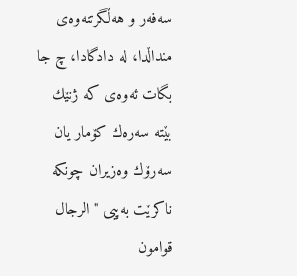سه‌فه‌ر و هه‌ڵگرتنه‌وه‌ی منداڵدا، له‌ دادگادا، چ جا بگات ئه‌وه‌ی كه‌ ژنێك بێته‌ سه‌ره‌ك كۆمار یان سه‌رۆك وه‌زیران چونكه‌ ناكرێت به‌پیی " الرجال قوامون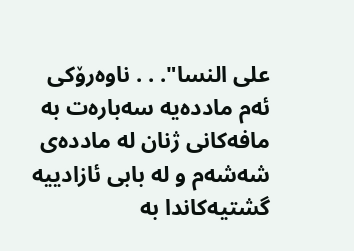علی النسا". . . ناوه‌رۆكی ئه‌م مادده‌یه‌ سه‌باره‌ت به‌ مافه‌كانی ژنان له‌ مادده‌ی شه‌شه‌م و له‌ بابی ئازادییه‌ گشتیه‌كاندا به‌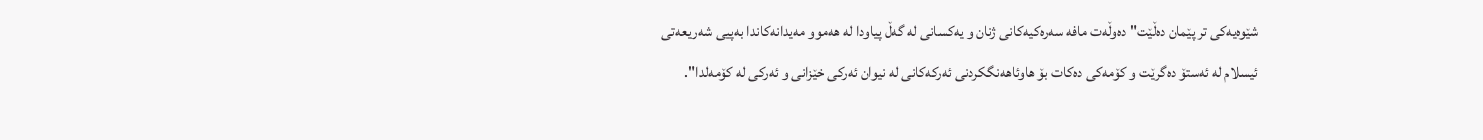شێوه‌یه‌كی تر پێمان ده‌ڵێت" ده‌وڵه‌ت مافه‌ سه‌ره‌كیه‌كانی ژنان و یه‌كسانی له‌ گه‌ڵ پیاودا له‌ هه‌موو مه‌یدانه‌كاندا به‌پیی شه‌ریعه‌تی ئیسلام له‌ ئه‌ستۆ ده‌گرێت و كۆمه‌كی ده‌كات بۆ هاوئاهه‌نگكردنی ئه‌ركه‌كانی له‌ نیوان ئه‌ركی خێزانی و ئه‌ركی له‌ كۆمه‌لدا".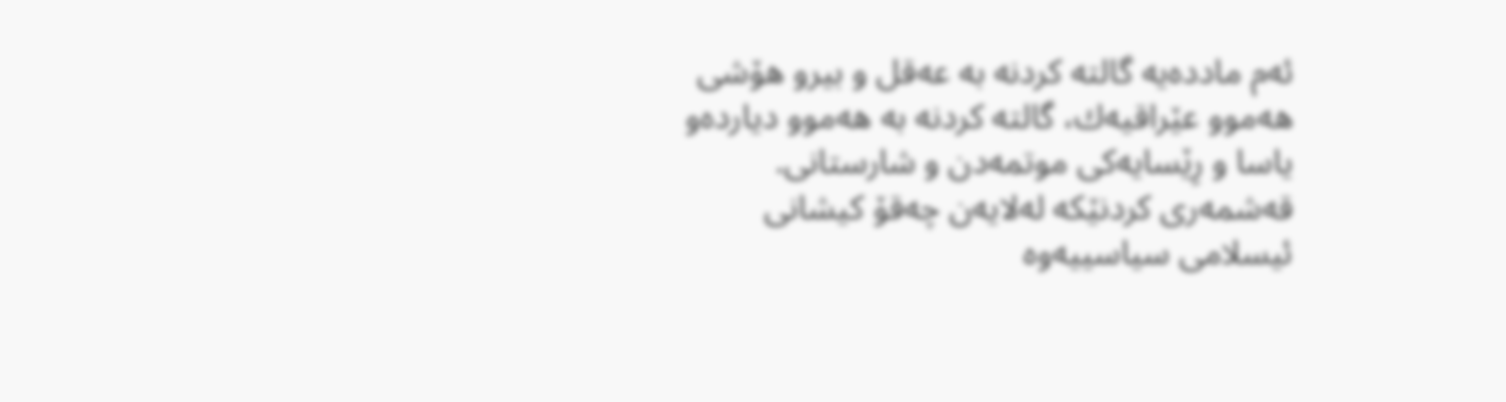ئه‌م مادده‌یه‌ گالته‌ كردنه‌ به‌ عه‌قل و بیرو هۆشی هه‌موو عێراقیه‌ك، گالته‌ كردنه‌ به‌ هه‌موو دیارده‌و یاسا و رِێسایه‌كی موتمه‌دن و شارستانی. قه‌شمه‌ری كردنێكه‌ له‌لایه‌ن چه‌قۆ كیشانی ئیسلامی سیاسییه‌وه‌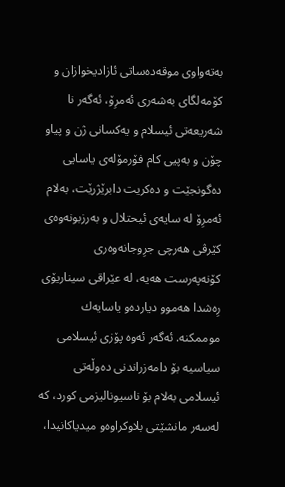به‌ته‌واوی موقه‌ده‌ساتی ئازادیخوازان و كۆمه‌لگای به‌شه‌ری ئه‌مرِۆ، ئه‌گه‌ر نا شه‌ریعه‌تی ئیسلام و یه‌كسانی ژن و پیاو چۆن و به‌پیی كام فۆرمۆله‌ی یاسایی ده‌گونجێت و ده‌كریت دابرێژرێت، به‌لام ئه‌مرِۆ له‌ سایه‌ی ئیحتلال و به‌رزبونه‌وه‌ی كێرڤی هه‌رچی جرِوجانه‌وه‌ری كۆنه‌په‌رست هه‌یه‌، له‌ عێراقی سیناریۆی رِه‌شدا هه‌موو دیارده‌و یاسایه‌ك موممكنه‌. ئه‌گه‌ر ئه‌وه‌ پۆزی ئیسلامی سیاسیه‌ بۆ دامه‌زراندنی ده‌وڵه‌تی ئیسلامی به‌لام بۆ ناسیونالیزمی كورد، كه‌ له‌سه‌ر مانشێتی بلاوكراوه‌و میدیاكانیدا،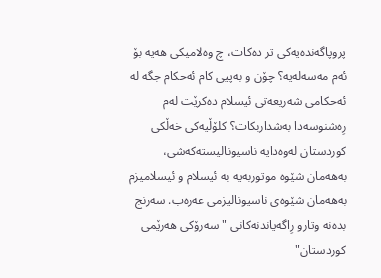پروپاگه‌نده‌یه‌كی تر ده‌كات، چ وه‌لامیكی هه‌یه‌ بۆ ئه‌م مه‌سه‌له‌یه‌؟ چۆن و به‌پیی كام ئه‌حكام جگه‌ له‌ ئه‌حكامی شه‌ریعه‌تی ئیسلام ده‌كرێت له‌م رِه‌شنوسه‌دا به‌شداربكات؟ كلۆڵیه‌كی خه‌ڵكی كوردستان له‌وه‌دایه‌ ناسیونالیسته‌كه‌شی، به‌هه‌مان شێوه‌ موتوربه‌یه‌ به‌ ئیسلام و ئیسلامیزم به‌هه‌مان شێوه‌ی ناسیونالیزمی عه‌ره‌ب. سه‌رنج بده‌نه‌ وتارو رِاگه‌یاندنه‌كانی "سه‌رۆكی هه‌رێمی كوردستان"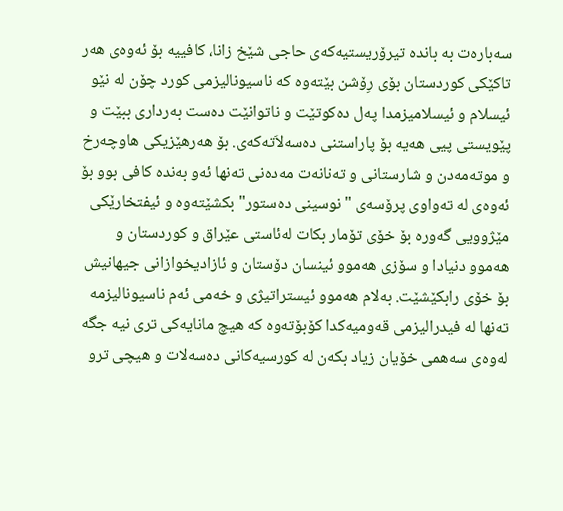سه‌باره‌ت به‌ بانده‌ تیرۆریستیه‌كه‌ی حاجی شێخ زانا، كافییه‌ بۆ ئه‌وه‌ی هه‌ر تاكێكی كوردستان بۆی رِۆشن بێته‌وه‌ كه‌ ناسیونالیزمی كورد چۆن له‌ نێو ئیسلام و ئیسلامیزمدا په‌ل ده‌كوتێت و ناتوانێت ده‌ست به‌رداری ببێت و پێویستی پیی هه‌یه‌ بۆ پاراستنی ده‌سه‌لاَته‌كه‌ی. بۆ هه‌رهێزیكی هاوچه‌رخ و موته‌مه‌دن و شارستانی و ته‌نانه‌ت مه‌ده‌نی ته‌نها ئه‌و به‌نده‌ كافی بوو بۆ ئه‌وه‌ی له‌ ته‌واوی پرۆسه‌ی "نوسینی ده‌ستور" بكشێته‌وه‌ و ئیفتخارێكی مێژوویی گه‌وره‌ بۆ خۆی تۆمار بكات له‌ئاستی عێراق و كوردستان و هه‌موو دنیادا و سۆزی هه‌موو ئینسان دۆستان و ئازادیخوازانی جیهانیش بۆ خۆی رابكێشێت. به‌لام هه‌موو ئیستراتیژی و خه‌می ئه‌م ناسیونالیزمه‌ ته‌نها له‌ فیدرالیزمی قه‌ومیه‌كدا كۆبۆته‌وه‌ كه‌ هیچ مانایه‌كی تری نیه‌ جگه‌ له‌وه‌ی سه‌همی خۆیان زیاد بكه‌ن له‌ كورسیه‌كانی ده‌سه‌لات و هیچی ترو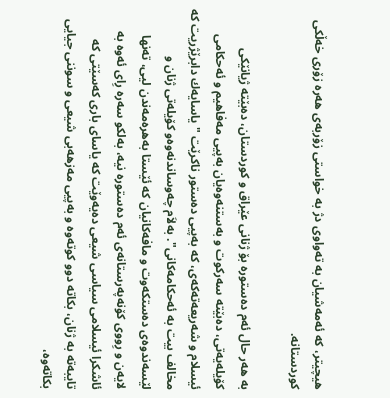هیچیتر، كه‌ ئه‌مه‌شیان به‌ ته‌واوی دژ به‌ خواستی زۆربه‌ی هه‌ره‌ زۆری خه‌ڵكی كوردستانه‌.

به‌ هه‌ر حال ئه‌م ده‌ستوره‌ بۆ ژنانی عێراق و كوردستان، ده‌بێته‌ ژیانێكی كۆیله‌یه‌تی، ده‌بێته‌ سه‌ركوت و به‌ستنه‌وه‌یان به‌پیی مه‌فاهیم و ئه‌حكامی ئیسلام و شه‌ریعه‌ته‌كه‌ی، كه‌ به‌پیی ده‌ستور ناكرێت " یاسایه‌ك دابرێژریت كه‌ مخالف بیت به‌ ئه‌حكامه‌كانی". به‌لاَم چه‌وساندنه‌وه‌و كۆیله‌تی ژنان و لێسه‌ندوه‌ی ده‌ستكه‌وت و مافه‌كانیان كه‌ ئێستا به‌هره‌مه‌ندن لیی، ته‌نها لایه‌ن و رِووی كۆنه‌په‌رستانه‌ی ئه‌م ده‌ستوره‌ نیه‌، به‌لكو سه‌ره‌ رِای ئه‌وه‌ به‌ ئاشكرا ئیسلامی سیاسی شیعی ده‌یه‌وێت كه‌ یاسای باری كه‌سێتی كه‌ تایبه‌ته‌ به‌ ژنان، بكاته‌ دوو كوته‌وه‌ و به‌پیی مه‌زهه‌بی شیعی و سوننی جیایی بكاته‌وه‌،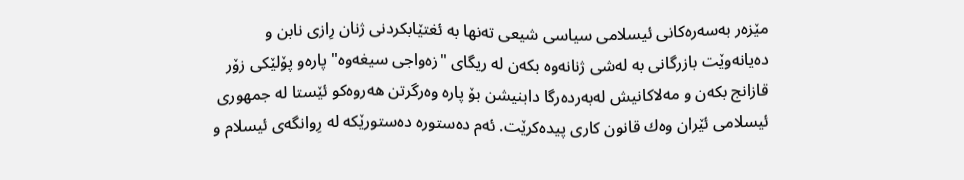مێزه‌ر به‌سه‌ره‌كانی ئیسلامی سیاسی شیعی ته‌نها به‌ ئغتێابكردنی ژنان رِازی نابن و ده‌یانه‌وێت بازرگانی به‌ له‌شی ژنانه‌وه‌ بكه‌ن له‌ ریگای "زه‌واجی سیغه‌وه‌" پاره‌و پۆلێكی زۆر قازانج بكه‌ن و مه‌لاكانیش له‌به‌رده‌رگا دابنیشن بۆ پاره‌ وه‌رگرتن هه‌روه‌كو ئێستا له‌ جمهوری ئیسلامی ئێران وه‌ك قانون كاری پیده‌كرێت. ئه‌م ده‌ستوره‌ ده‌ستورێكه‌ له‌ رِوانگه‌ی ئیسلام و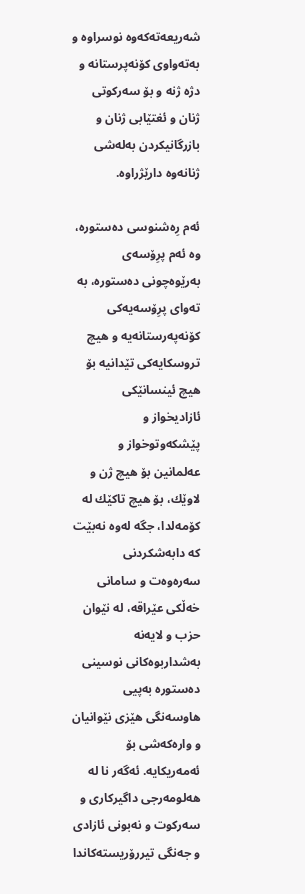شه‌ریعه‌ته‌كه‌وه‌ نوسراوه‌ و به‌ته‌واوی كۆنه‌پرستانه‌ و دژه‌ ژنه‌ و بۆ سه‌ركوتی ژنان و ئغتێابی ژنان و بازرگانیكردن به‌له‌شی ژنانه‌وه‌ دارێژراوه‌.

ئه‌م رِه‌شنوسی ده‌ستوره‌، وه‌ ئه‌م پرِۆسه‌ی به‌رێوه‌چونی ده‌ستوره‌، به‌ ته‌وای پرِۆسه‌یه‌كی كۆنه‌په‌رستانه‌یه‌ و هیچ تروسكایه‌كی تێدانیه‌ بۆ هیچ ئینسانێكی ئازادیخواز و پێشكه‌وتوخواز و عه‌لمانین بۆ هیچ ژن و لاوێك، بۆ هیچ تاكێك له‌ كۆمه‌لدا، جگه‌ له‌وه‌ نه‌بێت كه‌ دابه‌شكردنی سه‌ره‌وه‌ت و سامانی خه‌ڵكی عێراقه‌، له‌ نێوان حزب و لایه‌نه‌ به‌شداربوه‌كانی نوسینی ده‌ستوره‌ به‌پیی هاوسه‌نگی هێزی نێوانیان و واره‌كه‌شی بۆ ئه‌مه‌ریكایه‌. ئه‌گه‌ر نا له‌ هه‌لومه‌رجی داگیركاری و سه‌ركوت و نه‌بونی ئازادی و جه‌نگی تیررۆریسته‌كاندا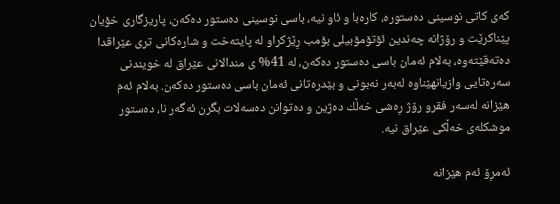كه‌ی كاتی نوسینی ده‌ستوره‌، كاره‌با و ئاو نیه‌، باسی نوسینی ده‌ستور ده‌كه‌ن، پاریزگاری خۆیان پێناكرێت و رۆژانه‌ چه‌ندین ئۆتۆمۆبیلی بۆمب رِێژكراو له‌ پایته‌خت و شاره‌كانی تری عێراقدا ده‌ته‌قێته‌وه‌، به‌لام ئه‌مان باسی ده‌ستور ده‌كه‌ن، له‌ 41% ی مندالانی عێراق له‌ خویندنی سه‌ره‌تایی وازیانهێناوه‌ له‌به‌ر نه‌بونی و بێدره‌تانی ئه‌مان باسی ده‌ستور ده‌كه‌ن. به‌لام ئه‌م هێزانه‌ له‌سه‌ر فقرو رۆژ رِه‌شی خه‌ڵك ده‌ژین و ده‌توانن ده‌سه‌لات بگرن ئه‌گه‌ر نا، ده‌ستور موشكله‌ی خه‌ڵكی عێراق نیه‌.

ئه‌مرِۆ ئه‌م هێزانه‌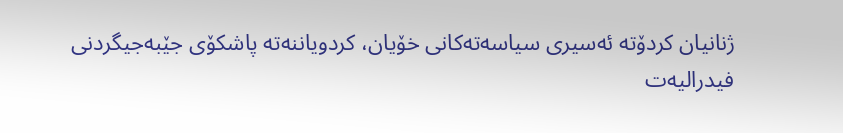ژنانیان كردۆته‌ ئه‌سیری سیاسه‌ته‌كانی خۆیان، كردویاننه‌ته‌ پاشكۆی جێبه‌جیگردنی فیدرالیه‌ت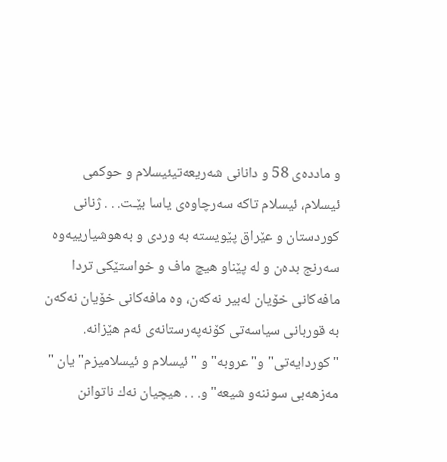و مادده‌ی 58 و دانانی شه‌ریعه‌تیئیسلام و حوكمی ئیسلام، ئیسلام تاكه‌ سه‌رچاوه‌ی یاسا بێـت. . . ژنانی كوردستان و عێراق پێویسته‌ به‌ وردی و به‌هوشیارییه‌وه‌ سه‌رنج بده‌ن و له‌ پێناو هیچ ماف و خواستێكی تردا مافه‌كانی خۆیان له‌بیر نه‌كه‌ن، وه‌ مافه‌كانی خۆیان نه‌كه‌ن به‌ قوربانی سیاسه‌تی كۆنه‌په‌رستانه‌ی ئه‌م هێزانه‌. "كوردایه‌تی" و"عروبه‌" و "ئیسلام و ئیسلامیزم" یان " مه‌زهه‌بی سوننه‌و شیعه‌"و. . . هیچیان نه‌ك ناتوانن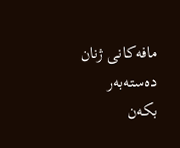مافه‌كانی ژنان ده‌سته‌به‌ر بكه‌ن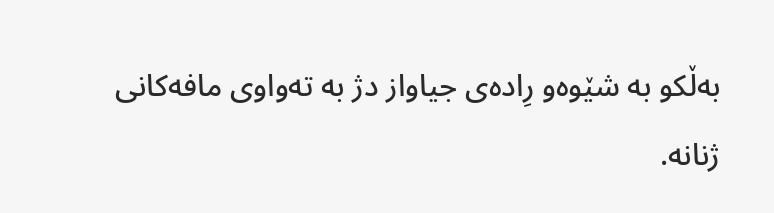به‌ڵكو به‌ شێوه‌و رِاده‌ی جیاواز دژ به‌ ته‌واوی مافه‌كانی ژنانه‌.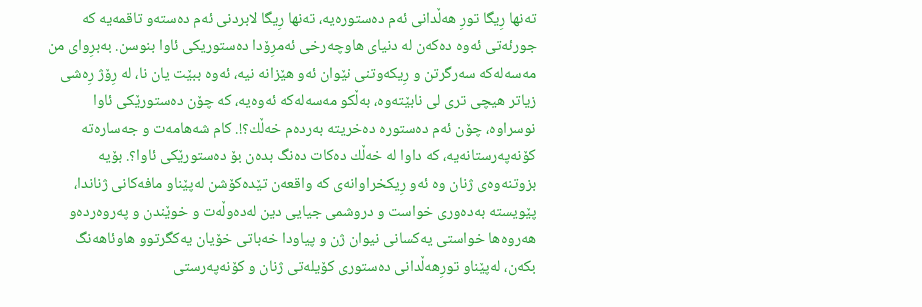ته‌نها رِیگا تورِ هه‌ڵدانی ئه‌م ده‌ستوره‌یه‌، ته‌نها رِیگا لابردنی ئه‌م ده‌سته‌و تاقمه‌یه‌ كه‌ جورئه‌تی ئه‌وه‌ ده‌كه‌ن له‌ دنیای هاوچه‌رخی ئه‌مرِۆدا ده‌ستوریكی ئاوا بنوسن. به‌برِوای من مه‌سه‌له‌كه‌ سه‌رگرتن و رِیكه‌وتنی نێوان ئه‌و هێزانه‌ نیه‌، ئه‌وه‌ ببێت یان نا، له‌ رِۆژ رِه‌شی زیاتر هیچی تری لی نابێته‌وه‌، به‌ڵكو مه‌سه‌له‌كه‌ ئه‌وه‌یه‌، كه‌ چۆن ده‌ستورێكی ئاوا نوسراوه‌، چۆن ئه‌م ده‌ستوره‌ ده‌خریته‌ به‌رده‌م خه‌ڵك؟!. كام شه‌هامه‌ت و جه‌ساره‌ته‌ كۆنه‌په‌رستانه‌یه‌، كه‌ داوا له‌ خه‌ڵك ده‌كات ده‌نگ بده‌ن بۆ ده‌ستورێكی ئاوا؟. بۆیه‌ بزوتنه‌وه‌ی ژنان وه‌ ئه‌و رِیكخراوانه‌ی كه‌ واقعه‌ن تێده‌كۆشن له‌پێناو مافه‌كانی ژناندا، پێویسته‌ به‌ده‌وری خواست و دروشمی جیایی دین له‌ده‌وڵه‌ت و خوێندن و په‌روه‌رده‌و هه‌روه‌ها خواستی یه‌كسانی نیوان ژن و پیاودا خه‌باتی خۆیان یه‌كگرتوو هاوئاهه‌نگ بكه‌ن، له‌پێناو تورِهه‌ڵدانی ده‌ستوری كۆیله‌تی ژنان و كۆنه‌په‌رستی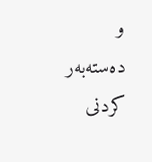و ده‌سته‌به‌ر كردنی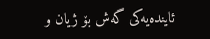ئاینده‌یه‌كی گه‌ش بۆ ژیان و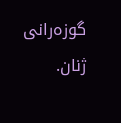گوزه‌رانی ژنان.